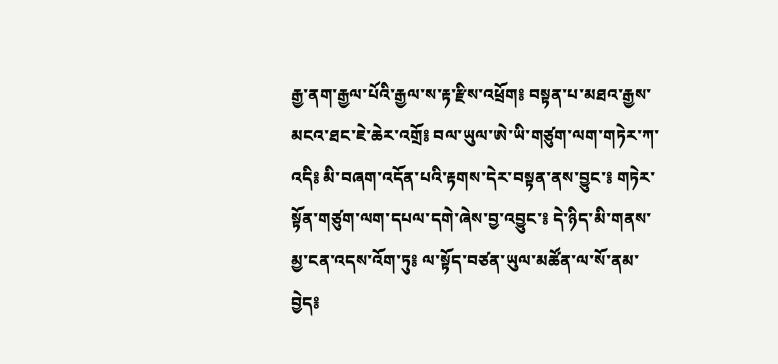རྒྱ་ནག་རྒྱལ་པོའི་རྒྱལ་ས་རྟ་རྫིས་འཕྲོག༔ བསྟན་པ་མཐའ་རྒྱས་མངའ་ཐང་ཇེ་ཆེར་འགྲོ༔ བལ་ཡུལ་ཨེ་ཡི་གཙུག་ལག་གཏེར་ཀ་འདི༔ མི་བཞག་འདོན་པའི་རྟགས་དེར་བསྟན་ནས་བྱུང་༔ གཏེར་སྟོན་གཙུག་ལག་དཔལ་དགེ་ཞེས་བྱ་འབྱུང་༔ དེ་ཉིད་མི་གནས་མྱ་ངན་འདས་འོག་ཏུ༔ ལ་སྟོད་བཙན་ཡུལ་མཚོན་ལ་སོ་ནམ་བྱེད༔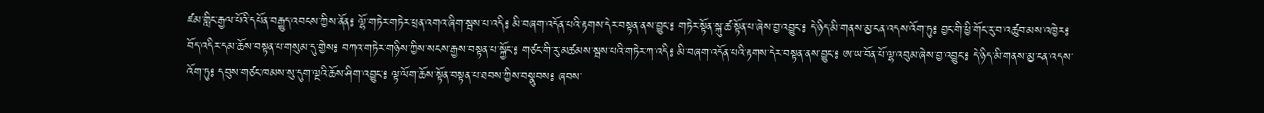ཛམ་གླིང་རྒྱལ་པོའི་དཔོན་བརྒྱུད་འབངས་ཀྱིས་ནོན༔ ལྷོ་གཏེར་གཏེར་ཕྲན་འགའ་ཞིག་སྦས་པ་འདི༔ མི་བཞག་འདོན་པའི་རྟགས་དེར་བསྟན་ནས་བྱུང་༔ གཏེར་སྟོན་སྐུ་ཚ་སྟོན་པ་ཞེས་བྱ་འབྱུང་༔ དེ་ཉིད་མི་གནས་མྱ་ངན་འདས་འོག་ཏུ༔ བྱང་གི་ཕྱི་གོང་རུ་བ་འཚུབ་མས་འཁྱེར༔ བོད་འདིར་དམ་ཆོས་བསྟན་པ་གསུམ་དུ་གྱེས༔ བཀའ་གཏེར་གཉིས་ཀྱིས་སངས་རྒྱས་བསྟན་པ་སྐྱོང་༔ གཙང་གི་རུ་མཚམས་སྦས་པའི་གཏེར་ཀ་འདི༔ མི་བཞག་འདོན་པའི་རྟགས་དེར་བསྟན་ནས་བྱུང་༔ ཨ་ཡ་བོན་པོ་ལྷ་འབུམ་ཞེས་བྱ་འབྱུང་༔ དེ་ཉིད་མི་གནས་མྱ་ངན་འདས་འོག་ཏུ༔ དབུས་གཙང་ཁམས་སུ་དུག་ལྔའི་ཆོས་ཤིག་འབྱུང་༔ ལྟ་ལོག་ཆོས་སྟོན་བསྟན་པ་ཐབས་ཀྱིས་བསྣུབས༔ ཞབས་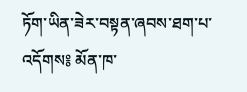ཏོག་ཡིན་ཟེར་བསྟན་ཞབས་ཐག་པ་འདོགས༔ མོན་ཁ་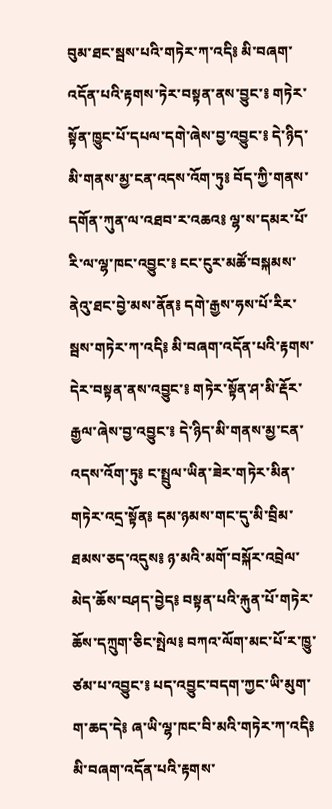བུམ་ཐང་སྦས་པའི་གཏེར་ཀ་འདི༔ མི་བཞག་འདོན་པའི་རྟགས་ཏེར་བསྟན་ནས་བྱུང་༔ གཏེར་སྟོན་ཁྱུང་པོ་དཔལ་དགེ་ཞེས་བྱ་འབྱུང་༔ དེ་ཉིད་མི་གནས་མྱ་ངན་འདས་འོག་ཏུ༔ བོད་ཀྱི་གནས་དགོན་ཀུན་ལ་འཐབ་ར་འཆའ༔ ལྷ་ས་དམར་པོ་རི་ལ་ལྷ་ཁང་འབྱུང་༔ ངང་ངུར་མཚོ་བསྐམས་ནེའུ་ཐང་བྱེ་མས་ནོན༔ དགེ་རྒྱས་ཧས་པོ་རིར་སྦས་གཏེར་ཀ་འདི༔ མི་བཞག་འདོན་པའི་རྟགས་དེར་བསྟན་ནས་འབྱུང་༔ གཏེར་སྟོན་ཤ་མི་རྡོར་རྒྱལ་ཞེས་བྱ་འབྱུང་༔ དེ་ཉིད་མི་གནས་མྱ་ངན་འདས་འོག་ཏུ༔ ང་སྤྲུལ་ཡིན་ཟེར་གཏེར་མིན་གཏེར་འདྲ་སྟོན༔ དམ་ཉམས་གང་དུ་མི་བྲིམ་ཐམས་ཅད་འདུས༔ ཉ་མའི་མགོ་བསྐོར་འབྲེལ་མེད་ཆོས་བཤད་བྱེད༔ བསྟན་པའི་རྐུན་པོ་གཏེར་ཆོས་དཀྲུག་ཅིང་སྤེལ༔ བཀའ་ལོག་མང་པོ་ར་ཁྱུ་ཙམ་པ་འབྱུང་༔ པད་འབྱུང་བདག་ཀྱང་ཡི་མུག་ག་ཆད་དེ༔ ཞ་ཡི་ལྷ་ཁང་བི་མའི་གཏེར་ཀ་འདི༔ མི་བཞག་འདོན་པའི་རྟགས་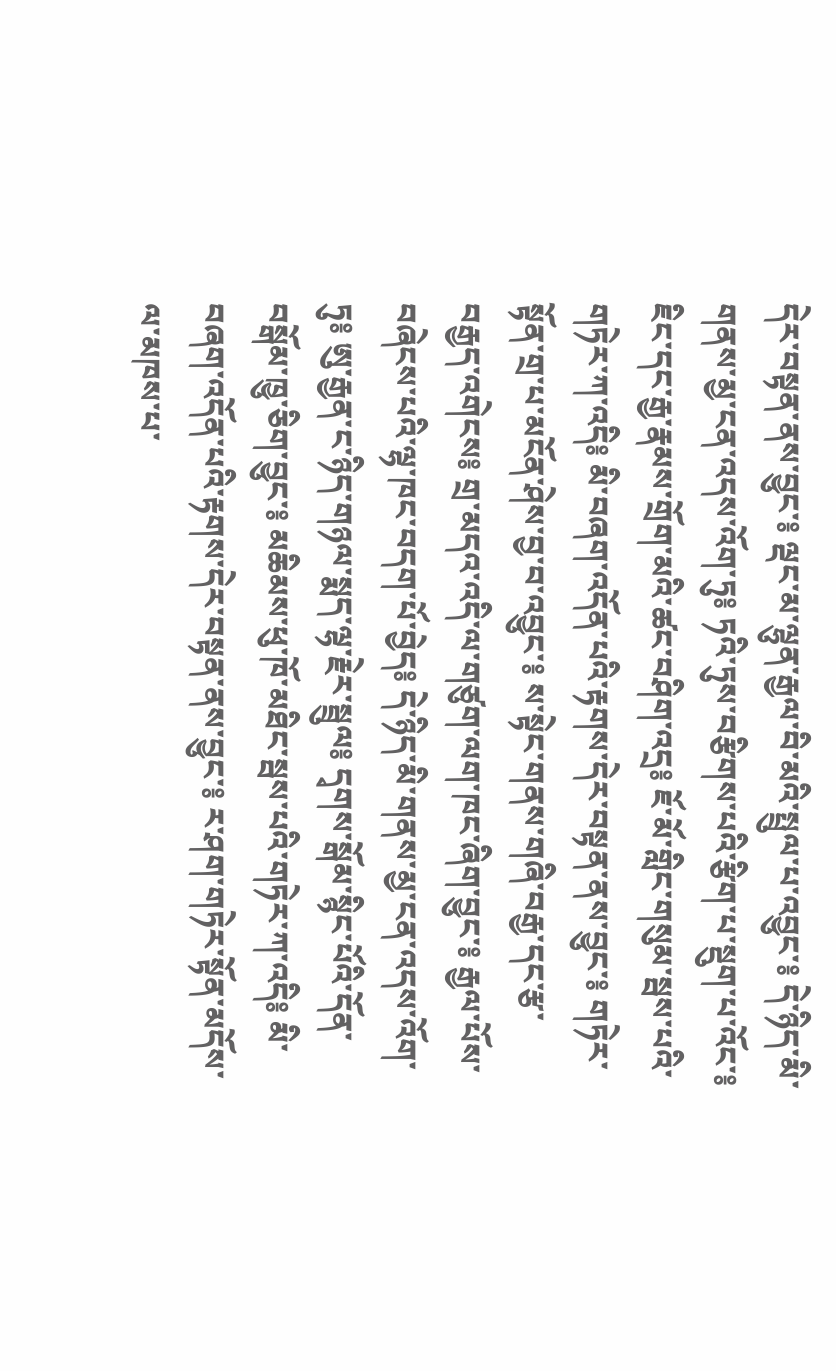དེར་བསྟན་ནས་བྱུང་༔ ལྡང་མ་ལྷུན་རྒྱལ་བི་མའི་སྤྲུལ་པ་འབྱུང་༔ དེ་ཉིད་མི་གནས་མྱ་ངན་འདས་འོག་ཏུ༔ ཏའི་ཏུས་བརྩིགས་པའི་རྩིག་པ་སྡུག་པ་འོང་༔ ཇིང་དང་རྒྱ་རྣམས་གྲོག་མའི་ཚང་བཤིག་འདྲ༔ ཇོ་མོ་གླིང་གསུམ་སྦས་པའི་གཏེར་ཀ་འདི༔ མི་བཞག་འདོན་པའི་རྟགས་དེར་བསྟན་ནས་བྱུང་༔ གཏེར་སྟོན་གྲ་པ་མངོན་ཤེས་བྱ་བ་འབྱུང་༔ ས་སྟེང་གནས་གཞི་བརྒྱ་དང་རྩ་བརྒྱད་འགེངས༔ གྲ་མདའ་འདི་ལ་གཙུག་ལག་ཁང་ཞིག་བྱུང་༔ རྒྱལ་པོས་བཞེངས་པའི་ལྷ་ཁང་བདག་པོ་བྱེད༔ དེ་ཉིད་མི་གནས་མྱ་ངན་འདས་འོག་ཏུ༔ ཨུ་རྒྱན་ང་ཉིད་གཉལ་སྨད་ལྷ་རྗེར་སྦྲུལ༔ དྭགས་སྒོམ་སྙིང་པོའི་དོན་བསྒོམ་ཁྱུ་ཅིག་བྱུང་༔ མཆིམས་ཕུ་ཁོ་མཐིང་སྦས་པའི་གཏེར་ཀ་འདི༔ མི་བཞག་འདོན་པའི་རྟགས་དེར་བསྟན་ནས་བྱུང་༔ ར་ཤག་གཏེར་སྟོན་མདོས་ལ་མཁས་པ་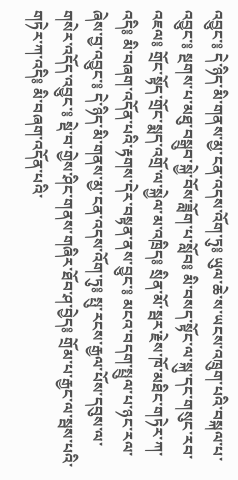འབྱུང་༔ དེ་ཉིད་མི་གནས་མྱ་ངན་འདས་འོག་ཏུ༔ ཡུལ་ཆེ་ས་ཡངས་འཁྲུག་པའི་བསྐལ་པ་འབྱུང་༔ སྔགས་པ་མཐུ་བསྒྲུབ་སྐྱེ་བོས་ཟློག་པ་སློབ༔ མི་བསད་སྟོང་ལ་སྐུ་དང་གསུང་རབ་འཇལ༔ གྲོང་སྟོད་གྲོང་སྨད་འགྲོ་ལ་སྐྱེལ་མ་འཁྲིད༔ སྲིན་མོ་སྦར་རྗེས་ཁོ་མཐིང་གཏེར་ཀ་འདི༔ མི་བཞག་འདོན་པའི་རྟགས་དེར་བསྟན་ནས་བྱུང་༔ མངའ་བདག་སྤྲུལ་པ་ཉང་རལ་ཞེས་བྱ་འབྱུང་༔ དེ་ཉིད་མི་གནས་མྱ་ངན་འདས་འོག་ཏུ༔ སྤུ་རངས་རྒྱལ་པོས་དབུས་ལ་གསེར་འདོད་འབྱུང་༔ སྡེ་བ་གྱེས་ཤིང་གནས་གཞིར་ཐོབ་ཤ་བྱེད༔ གྲོམ་པ་རྒྱང་ལ་སྦས་པའི་གཏེར་ཀ་འདི༔ མི་བཞག་འདོན་པའི་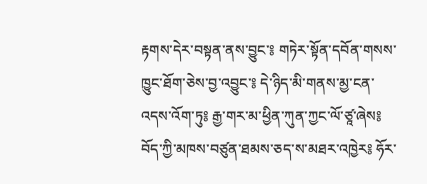རྟགས་དེར་བསྟན་ནས་བྱུང་༔ གཏེར་སྟོན་དབོན་གསས་ཁྱུང་ཐོག་ཅེས་བྱ་འབྱུང་༔ དེ་ཉིད་མི་གནས་མྱ་ངན་འདས་འོག་ཏུ༔ རྒྱ་གར་མ་ཕྱིན་ཀུན་ཀྱང་ལོ་ཙཱ་ཞེས༔ བོད་ཀྱི་མཁས་བཙུན་ཐམས་ཅད་ས་མཐར་འཁྱེར༔ ཧོར་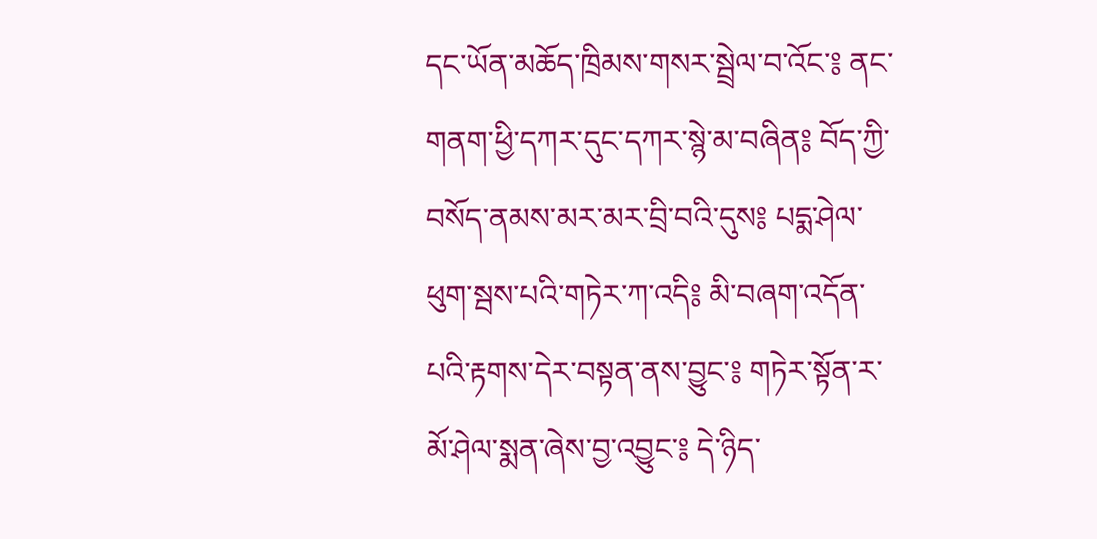དང་ཡོན་མཆོད་ཁྲིམས་གསར་སྦྲེལ་བ་འོང་༔ ནང་གནག་ཕྱི་དཀར་དུང་དཀར་སྙེ་མ་བཞིན༔ བོད་ཀྱི་བསོད་ནམས་མར་མར་བྲི་བའི་དུས༔ པདྨ་ཤེལ་ཕུག་སྦས་པའི་གཏེར་ཀ་འདི༔ མི་བཞག་འདོན་པའི་རྟགས་དེར་བསྟན་ནས་བྱུང་༔ གཏེར་སྟོན་ར་མོ་ཤེལ་སྨན་ཞེས་བྱ་འབྱུང་༔ དེ་ཉིད་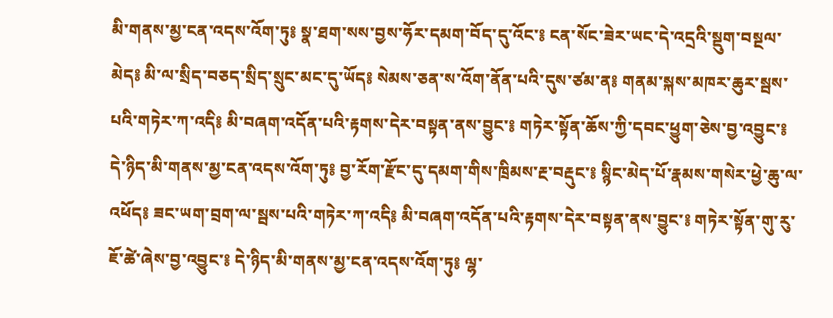མི་གནས་མྱ་ངན་འདས་འོག་ཏུ༔ སྣ་ཐག་སས་བྱས་ཧོར་དམག་བོད་དུ་འོང་༔ ངན་སོང་ཟེར་ཡང་དེ་འདྲའི་སྡུག་བསྔལ་མེད༔ མི་ལ་སྲིད་བཅད་སྲིད་སྲུང་མང་དུ་ཡོད༔ སེམས་ཅན་ས་འོག་ནོན་པའི་དུས་ཙམ་ན༔ གནམ་སྐས་མཁར་ཆུར་སྦས་པའི་གཏེར་ཀ་འདི༔ མི་བཞག་འདོན་པའི་རྟགས་དེར་བསྟན་ནས་བྱུང་༔ གཏེར་སྟོན་ཆོས་ཀྱི་དབང་ཕྱུག་ཅེས་བྱ་འབྱུང་༔ དེ་ཉིད་མི་གནས་མྱ་ངན་འདས་འོག་ཏུ༔ བྱ་རོག་རྫོང་དུ་དམག་གིས་ཁྲིམས་རྔ་བརྡུང་༔ སྙིང་མེད་པོ་རྣམས་གསེར་ཕྱེ་ཆུ་ལ་འཕོད༔ ཟང་ཡག་བྲག་ལ་སྦས་པའི་གཏེར་ཀ་འདི༔ མི་བཞག་འདོན་པའི་རྟགས་དེར་བསྟན་ནས་བྱུང་༔ གཏེར་སྟོན་གུ་རུ་ཇོ་ཚེ་ཞེས་བྱ་འབྱུང་༔ དེ་ཉིད་མི་གནས་མྱ་ངན་འདས་འོག་ཏུ༔ ལྷ་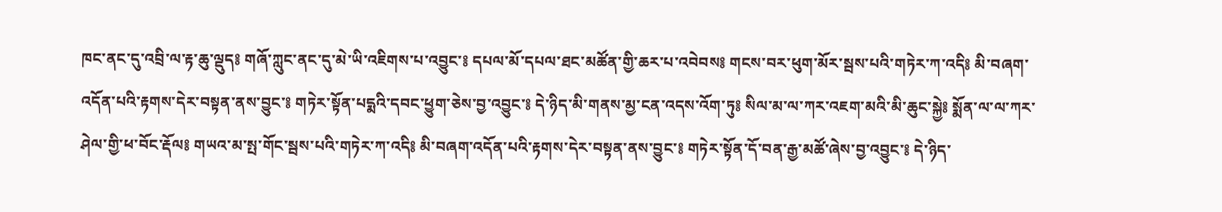ཁང་ནང་དུ་འབྲི་ལ་རྟ་ཆུ་ལྡུད༔ གཞོ་ཀླུང་ནང་དུ་མེ་ཡི་འཇིགས་པ་འབྱུང་༔ དཔལ་མོ་དཔལ་ཐང་མཚོན་གྱི་ཆར་པ་འབེབས༔ གངས་བར་ཕུག་མོར་སྦས་པའི་གཏེར་ཀ་འདི༔ མི་བཞག་འདོན་པའི་རྟགས་དེར་བསྟན་ནས་བྱུང་༔ གཏེར་སྟོན་པདྨའི་དབང་ཕྱུག་ཅེས་བྱ་འབྱུང་༔ དེ་ཉིད་མི་གནས་མྱ་ངན་འདས་འོག་ཏུ༔ སིལ་མ་ལ་ཀར་འཇག་མའི་མི་ཆུང་སྐྱེ༔ སྨོན་ལ་ལ་ཀར་ཤེལ་གྱི་ཕ་བོང་རྡོལ༔ གཡའ་མ་སྤ་གོང་སྦས་པའི་གཏེར་ཀ་འདི༔ མི་བཞག་འདོན་པའི་རྟགས་དེར་བསྟན་ནས་བྱུང་༔ གཏེར་སྟོན་དོ་བན་རྒྱ་མཚོ་ཞེས་བྱ་འབྱུང་༔ དེ་ཉིད་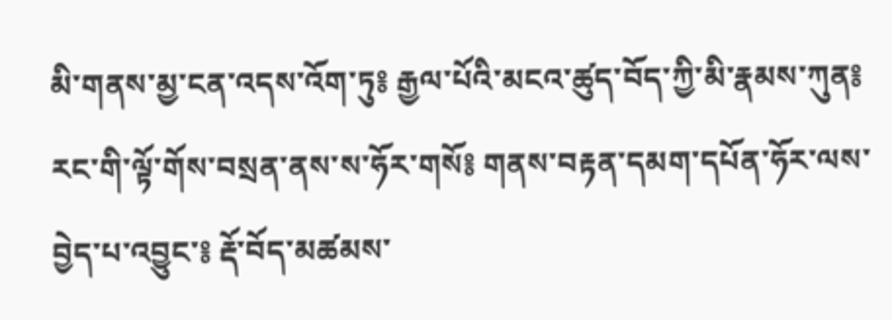མི་གནས་མྱ་ངན་འདས་འོག་ཏུ༔ རྒྱལ་པོའི་མངའ་ཚུད་བོད་ཀྱི་མི་རྣམས་ཀུན༔ རང་གི་ལྟོ་གོས་བསྲན་ནས་ས་ཧོར་གསོ༔ གནས་བརྟན་དམག་དཔོན་ཧོར་ལས་བྱེད་པ་འབྱུང་༔ རྡོ་བོད་མཚམས་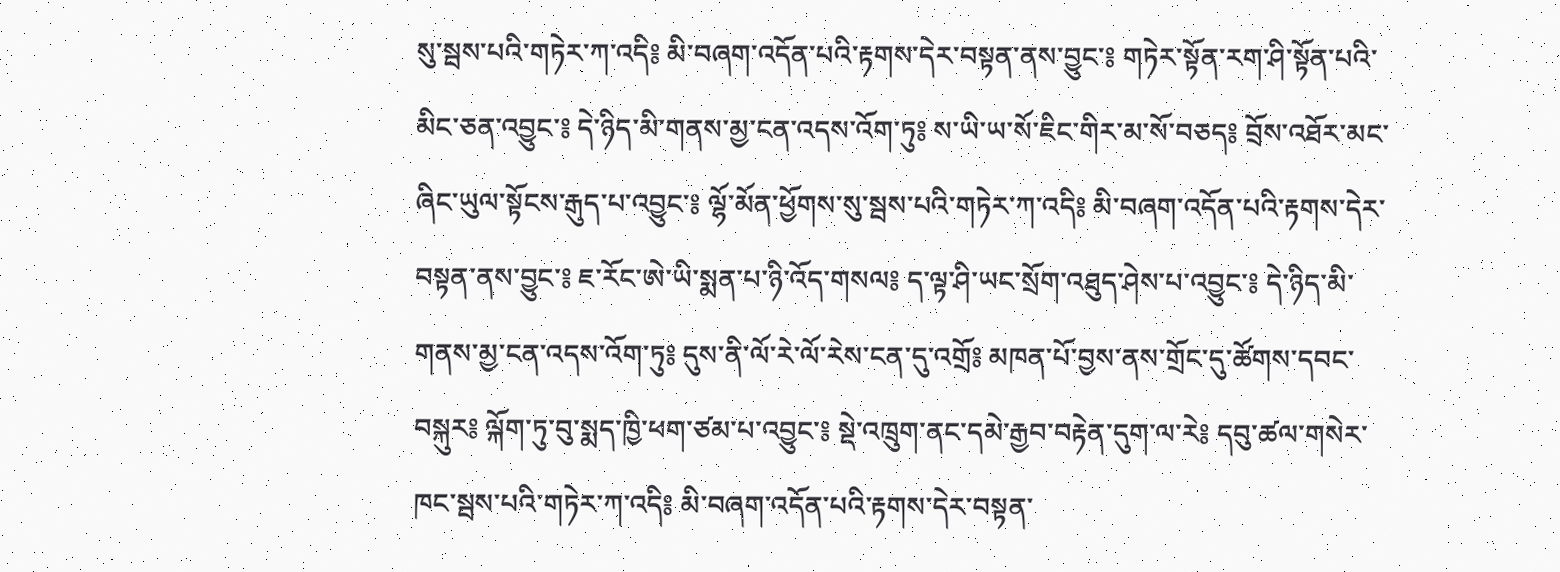སུ་སྦས་པའི་གཏེར་ཀ་འདི༔ མི་བཞག་འདོན་པའི་རྟགས་དེར་བསྟན་ནས་བྱུང་༔ གཏེར་སྟོན་རག་ཤི་སྟོན་པའི་མིང་ཅན་འབྱུང་༔ དེ་ཉིད་མི་གནས་མྱ་ངན་འདས་འོག་ཏུ༔ ས་ཡི་ཡ་སོ་ཇིང་གིར་མ་སོ་བཅད༔ བྲོས་འཐོར་མང་ཞིང་ཡུལ་སྟོངས་རྒུད་པ་འབྱུང་༔ ལྷོ་མོན་ཕྱོགས་སུ་སྦས་པའི་གཏེར་ཀ་འདི༔ མི་བཞག་འདོན་པའི་རྟགས་དེར་བསྟན་ནས་བྱུང་༔ ཇ་རོང་ཨེ་ཡི་སྨན་པ་ཉི་འོད་གསལ༔ ད་ལྟ་ཤི་ཡང་སྲོག་འཐུད་ཤེས་པ་འབྱུང་༔ དེ་ཉིད་མི་གནས་མྱ་ངན་འདས་འོག་ཏུ༔ དུས་ནི་ལོ་རེ་ལོ་རེས་ངན་དུ་འགྲོ༔ མཁན་པོ་བྱས་ནས་གྲོང་དུ་ཚོགས་དབང་བསྐུར༔ ལྐོག་ཏུ་བུ་སྨད་ཁྱི་ཕག་ཙམ་པ་འབྱུང་༔ སྡེ་འཁྲུག་ནང་དམེ་རྒྱབ་བརྟེན་དུག་ལ་རེ༔ དབུ་ཚལ་གསེར་ཁང་སྦས་པའི་གཏེར་ཀ་འདི༔ མི་བཞག་འདོན་པའི་རྟགས་དེར་བསྟན་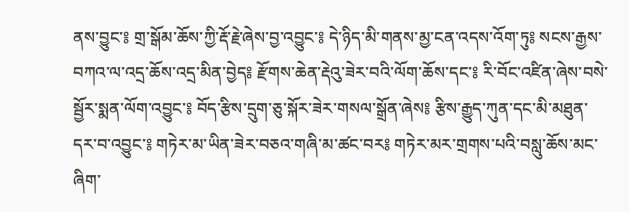ནས་བྱུང་༔ གྲ་སྒོམ་ཆོས་ཀྱི་རྡོ་རྗེ་ཞེས་བྱ་འབྱུང་༔ དེ་ཉིད་མི་གནས་མྱ་ངན་འདས་འོག་ཏུ༔ སངས་རྒྱས་བཀའ་ལ་འདྲ་ཆོས་འདྲ་མིན་བྱེད༔ རྫོགས་ཆེན་རྡེའུ་ཟེར་བའི་ལོག་ཆོས་དང་༔ རི་བོང་འཛིན་ཞེས་བསེ་སྦྱོར་སྨན་ལོག་འབྱུང་༔ བོད་རྩིས་དྲུག་ཅུ་སྐོར་ཟེར་གསལ་སྒྲོན་ཞེས༔ རྩིས་རྒྱུད་ཀུན་དང་མི་མཐུན་དར་བ་འབྱུང་༔ གཏེར་མ་ཡིན་ཟེར་བཅའ་གཞི་མ་ཚང་བར༔ གཏེར་མར་གྲགས་པའི་བསླུ་ཆོས་མང་ཞིག་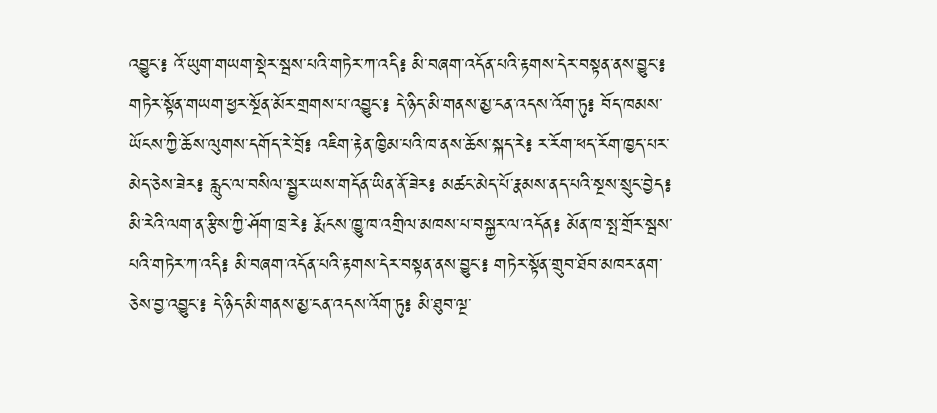འབྱུང་༔ འོ་ཡུག་གཡག་སྡེར་སྦས་པའི་གཏེར་ཀ་འདི༔ མི་བཞག་འདོན་པའི་རྟགས་དེར་བསྟན་ནས་བྱུང་༔ གཏེར་སྟོན་གཡག་ཕྱར་སྔོན་མོར་གྲགས་པ་འབྱུང་༔ དེ་ཉིད་མི་གནས་མྱ་ངན་འདས་འོག་ཏུ༔ བོད་ཁམས་ཡོངས་ཀྱི་ཆོས་ལུགས་དགོད་རེ་བྲོ༔ འཇིག་རྟེན་ཁྱིམ་པའི་ཁ་ནས་ཆོས་སྐད་རེ༔ ར་རོག་ཕད་རོག་ཁྱད་པར་མེད་ཅེས་ཟེར༔ རླུང་ལ་བསིལ་སྦྱར་ཡས་གདོན་ཡིན་ནོ་ཟེར༔ མཚང་མེད་པོ་རྣམས་ནད་པའི་སྔས་སྲུང་བྱེད༔ མི་རེའི་ལག་ན་རྩིས་ཀྱི་ཤོག་ཁྲ་རེ༔ རྨོངས་ཁྱུ་ཁ་འགྲིལ་མཁས་པ་བསྐྱར་ལ་འདོན༔ མོན་ཁ་སྤ་གྲོར་སྦས་པའི་གཏེར་ཀ་འདི༔ མི་བཞག་འདོན་པའི་རྟགས་དེར་བསྟན་ནས་བྱུང་༔ གཏེར་སྟོན་གྲུབ་ཐོབ་མཁར་ནག་ཅེས་བྱ་འབྱུང་༔ དེ་ཉིད་མི་གནས་མྱ་ངན་འདས་འོག་ཏུ༔ མི་ཐུབ་ལྔ་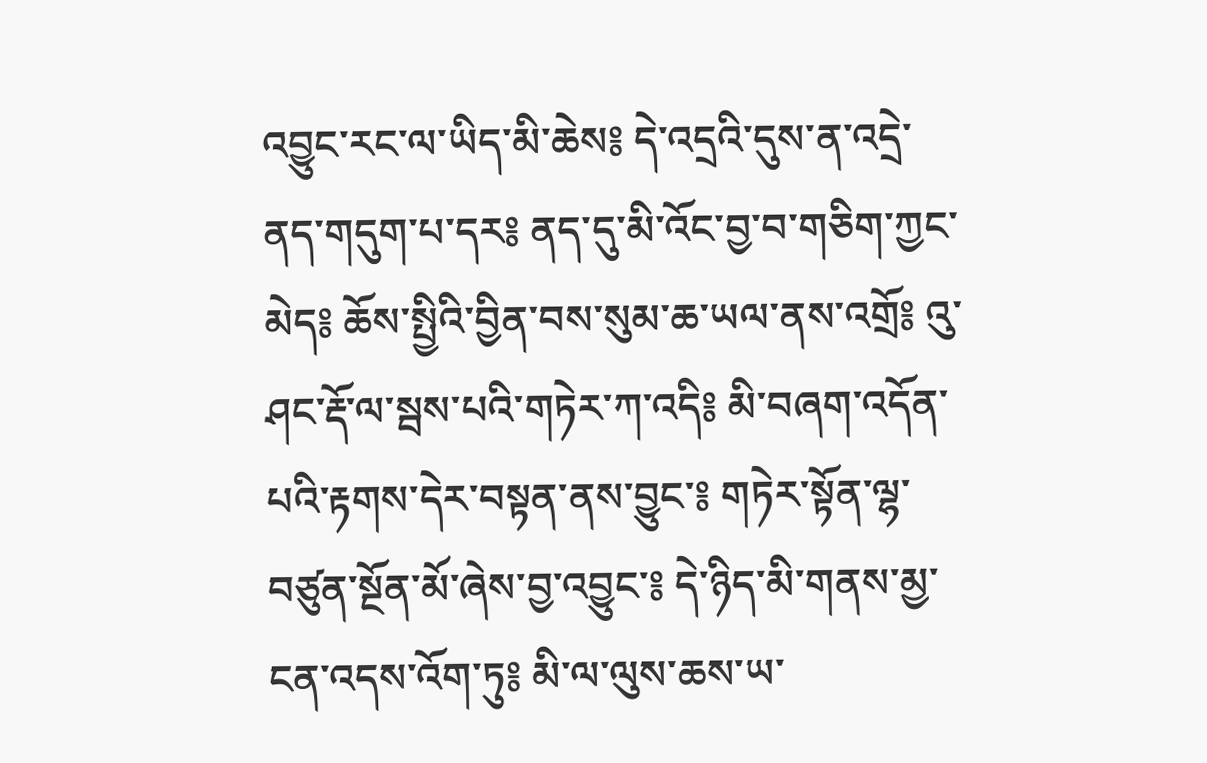འབྱུང་རང་ལ་ཡིད་མི་ཆེས༔ དེ་འདྲའི་དུས་ན་འདྲེ་ནད་གདུག་པ་དར༔ ནད་དུ་མི་འོང་བྱ་བ་གཅིག་ཀྱང་མེད༔ ཆོས་སྤྱིའི་བྱིན་བས་སུམ་ཆ་ཡལ་ནས་འགྲོ༔ འུ་ཤང་རྡོ་ལ་སྦས་པའི་གཏེར་ཀ་འདི༔ མི་བཞག་འདོན་པའི་རྟགས་དེར་བསྟན་ནས་བྱུང་༔ གཏེར་སྟོན་ལྷ་བཙུན་སྔོན་མོ་ཞེས་བྱ་འབྱུང་༔ དེ་ཉིད་མི་གནས་མྱ་ངན་འདས་འོག་ཏུ༔ མི་ལ་ལུས་ཆས་ཡ་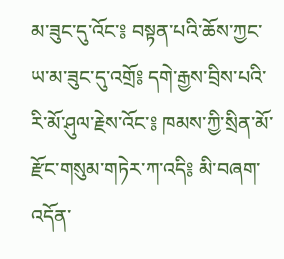མ་ཟུང་དུ་འོང་༔ བསྟན་པའི་ཆོས་ཀྱང་ཡ་མ་ཟུང་དུ་འགྲོ༔ དགེ་རྒྱས་བྲིས་པའི་རི་མོ་ཤུལ་རྗེས་འོང་༔ ཁམས་ཀྱི་སྲིན་མོ་རྫོང་གསུམ་གཏེར་ཀ་འདི༔ མི་བཞག་འདོན་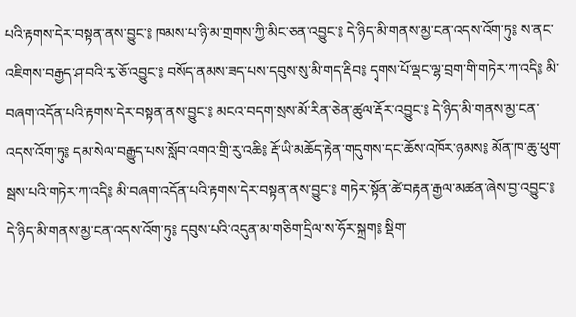པའི་རྟགས་དེར་བསྟན་ནས་བྱུང་༔ ཁམས་པ་ཉི་མ་གྲགས་ཀྱི་མིང་ཅན་འབྱུང་༔ དེ་ཉིད་མི་གནས་མྱ་ངན་འདས་འོག་ཏུ༔ ས་ནང་འཇིགས་བརྒྱད་ཤ་བའི་རྭ་ཅོ་འབྱུང་༔ བསོད་ནམས་ཟད་པས་དབུས་སུ་མི་གད་རྡིབ༔ དྭགས་པོ་ལྡང་ལྷ་བྲག་གི་གཏེར་ཀ་འདི༔ མི་བཞག་འདོན་པའི་རྟགས་དེར་བསྟན་ནས་བྱུང་༔ མངའ་བདག་སྲས་མོ་རིན་ཅེན་ཚུལ་རྡོར་འབྱུང་༔ དེ་ཉིད་མི་གནས་མྱ་ངན་འདས་འོག་ཏུ༔ དམ་སེལ་བརྒྱུད་པས་སློབ་འགའ་གྲི་རུ་འཆི༔ རྡོ་ཡི་མཆོད་རྟེན་གདུགས་དང་ཆོས་འཁོར་ཉམས༔ མོན་ཁ་ཆུ་ཕུག་སྦས་པའི་གཏེར་ཀ་འདི༔ མི་བཞག་འདོན་པའི་རྟགས་དེར་བསྟན་ནས་བྱུང་༔ གཏེར་སྟོན་ཚེ་བརྟན་རྒྱལ་མཚན་ཞེས་བྱ་འབྱུང་༔ དེ་ཉིད་མི་གནས་མྱ་ངན་འདས་འོག་ཏུ༔ དབུས་པའི་འདུན་མ་གཅིག་དྲིལ་ས་ཧོར་སྐྲག༔ སྡིག་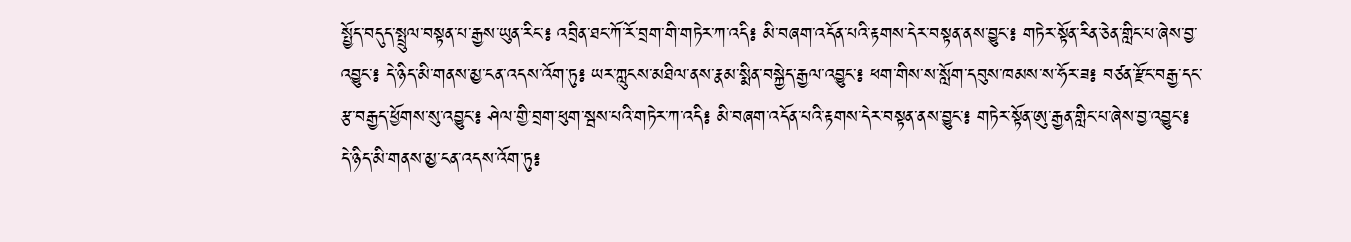སྤྱོད་བདུད་སྤྲུལ་བསྟན་པ་རྒྱས་ཡུན་རིང་༔ འབྲིན་ཐང་ཀོ་རོ་བྲག་གི་གཏེར་ཀ་འདི༔ མི་བཞག་འདོན་པའི་རྟགས་དེར་བསྟན་ནས་བྱུང་༔ གཏེར་སྟོན་རིན་ཅེན་གླིང་པ་ཞེས་བྱ་འབྱུང་༔ དེ་ཉིད་མི་གནས་མྱ་ངན་འདས་འོག་ཏུ༔ ཡར་ཀླུངས་མཐིལ་ནས་རྣམ་སྨིན་བསྐྱེད་རྒྱལ་འབྱུང་༔ ཕག་གིས་ས་སློག་དབུས་ཁམས་ས་ཧོར་ཟ༔ བཙན་རྫོང་བརྒྱ་དང་རྩ་བརྒྱད་ཕྱོགས་སུ་འབྱུང་༔ ཤེལ་གྱི་བྲག་ཕུག་སྦས་པའི་གཏེར་ཀ་འདི༔ མི་བཞག་འདོན་པའི་རྟགས་དེར་བསྟན་ནས་བྱུང་༔ གཏེར་སྟོན་ཨུ་རྒྱན་གླིང་པ་ཞེས་བྱ་འབྱུང་༔ དེ་ཉིད་མི་གནས་མྱ་ངན་འདས་འོག་ཏུ༔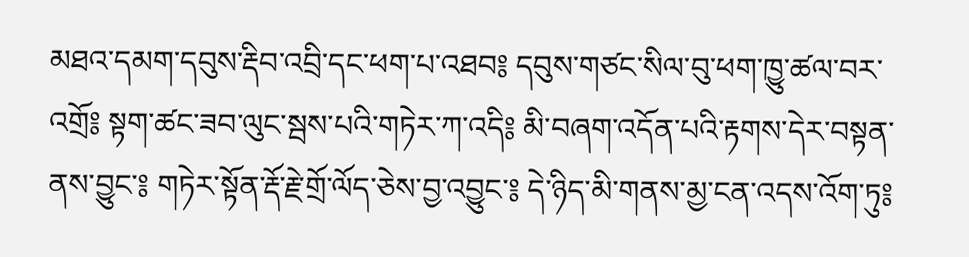མཐའ་དམག་དབུས་རྡིབ་འབྲི་དང་ཕག་པ་འཐབ༔ དབུས་གཙང་སིལ་བུ་ཕག་ཁྱུ་ཚལ་བར་འགྲོ༔ སྟག་ཚང་ཟབ་ལུང་སྦས་པའི་གཏེར་ཀ་འདི༔ མི་བཞག་འདོན་པའི་རྟགས་དེར་བསྟན་ནས་བྱུང་༔ གཏེར་སྟོན་རྡོ་རྗེ་གྲོ་ལོད་ཅེས་བྱ་འབྱུང་༔ དེ་ཉིད་མི་གནས་མྱ་ངན་འདས་འོག་ཏུ༔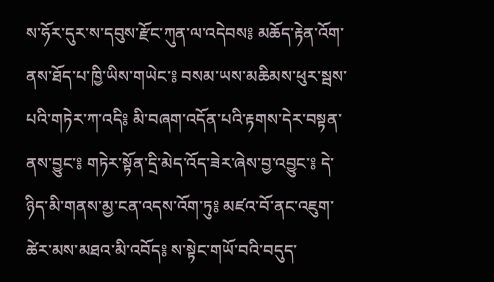ས་ཧོར་དུར་ས་དབུས་རྫོང་ཀུན་ལ་འདེབས༔ མཆོད་རྟེན་འོག་ནས་ཐོད་པ་ཁྱི་ཡིས་གཡེང་༔ བསམ་ཡས་མཆིམས་ཕུར་སྦས་པའི་གཏེར་ཀ་འདི༔ མི་བཞག་འདོན་པའི་རྟགས་དེར་བསྟན་ནས་བྱུང་༔ གཏེར་སྟོན་དྲི་མེད་འོད་ཟེར་ཞེས་བྱ་འབྱུང་༔ དེ་ཉིད་མི་གནས་མྱ་ངན་འདས་འོག་ཏུ༔ མཛའ་བོ་ནང་འཇུག་ཚེར་མས་མཐའ་མི་འབོད༔ ས་སྟེང་གཡོ་བའི་བདུད་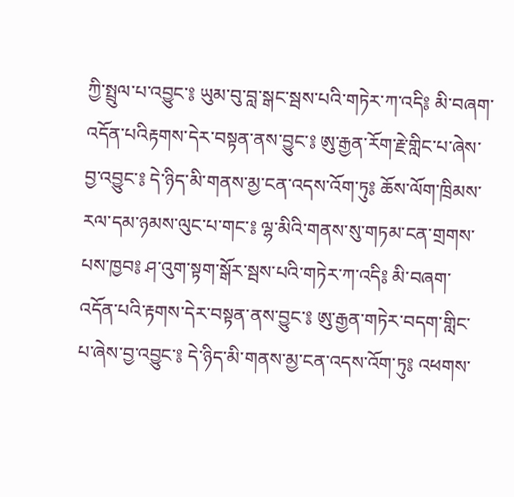ཀྱི་སྤྲུལ་པ་འབྱུང་༔ ཡུམ་བུ་བླ་སྒང་སྦས་པའི་གཏེར་ཀ་འདི༔ མི་བཞག་འདོན་པའིརྟགས་དེར་བསྟན་ནས་བྱུང་༔ ཨུ་རྒྱན་རོག་རྗེ་གླིང་པ་ཞེས་བྱ་འབྱུང་༔ དེ་ཉིད་མི་གནས་མྱ་ངན་འདས་འོག་ཏུ༔ ཆོས་ལོག་ཁྲིམས་རལ་དམ་ཉམས་ལུང་པ་གང་༔ ལྷ་མིའི་གནས་སུ་གཏམ་ངན་གྲགས་པས་ཁྱབ༔ ཤ་འུག་སྟག་སྒོར་སྦས་པའི་གཏེར་ཀ་འདི༔ མི་བཞག་འདོན་པའི་རྟགས་དེར་བསྟན་ནས་བྱུང་༔ ཨུ་རྒྱན་གཏེར་བདག་གླིང་པ་ཞེས་བྱ་འབྱུང་༔ དེ་ཉིད་མི་གནས་མྱ་ངན་འདས་འོག་ཏུ༔ འཕགས་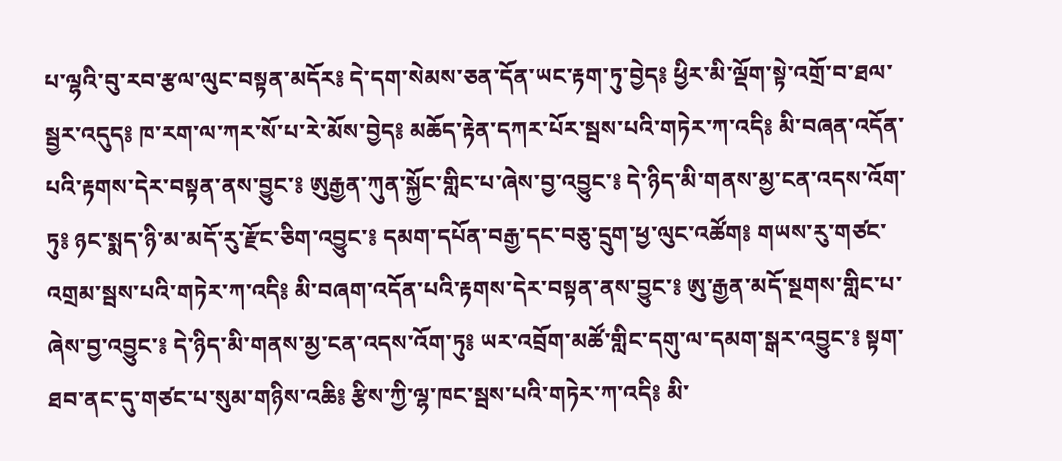པ་ལྷའི་བུ་རབ་རྩལ་ལུང་བསྟན་མདོར༔ དེ་དག་སེམས་ཅན་དོན་ཡང་རྟག་ཏུ་བྱེད༔ ཕྱིར་མི་ལྡོག་སྟེ་འགྲོ་བ་ཐལ་སྦྱར་འདུད༔ ཁ་རག་ལ་ཀར་སོ་པ་རེ་མོས་བྱེད༔ མཆོད་རྟེན་དཀར་པོར་སྦས་པའི་གཏེར་ཀ་འདི༔ མི་བཞན་འདོན་པའི་རྟགས་དེར་བསྟན་ནས་བྱུང་༔ ཨུརྒྱན་ཀུན་སྐྱོང་གླིང་པ་ཞེས་བྱ་འབྱུང་༔ དེ་ཉིད་མི་གནས་མྱ་ངན་འདས་འོག་ཏུ༔ ཉང་སྨད་ཉི་མ་མདོ་རུ་རྫོང་ཅིག་འབྱུང་༔ དམག་དཔོན་བརྒྱ་དང་བཅུ་དྲུག་ཕྱ་ལུང་འཚོག༔ གཡས་རུ་གཙང་འགྲམ་སྦས་པའི་གཏེར་ཀ་འདི༔ མི་བཞག་འདོན་པའི་རྟགས་དེར་བསྟན་ནས་བྱུང་༔ ཨུ་རྒྱན་མདོ་སྔགས་གླིང་པ་ཞེས་བྱ་འབྱུང་༔ དེ་ཉིད་མི་གནས་མྱ་ངན་འདས་འོག་ཏུ༔ ཡར་འབྲོག་མཚོ་གླིང་དགུ་ལ་དམག་སྒར་འབྱུང་༔ སྟག་ཐབ་ནང་དུ་གཙང་པ་སུམ་གཉིས་འཆི༔ རྩིས་ཀྱི་ལྷ་ཁང་སྦས་པའི་གཏེར་ཀ་འདི༔ མི་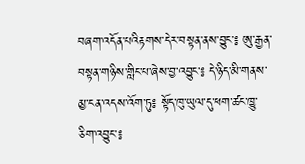བཞག་འདོན་པའིརྟགས་དེར་བསྟན་ནས་བྱུང་༔ ཨུ་རྒྱན་བསྟན་གཉིས་གླིང་པ་ཞེས་བྱ་འབྱུང་༔ དེ་ཉིད་མི་གནས་མྱ་ངན་འདས་འོག་ཏུ༔ སྟོད་ཁུ་ཡུལ་དུ་ཕག་ཚང་ཁྱུ་ཅིག་འབྱུང་༔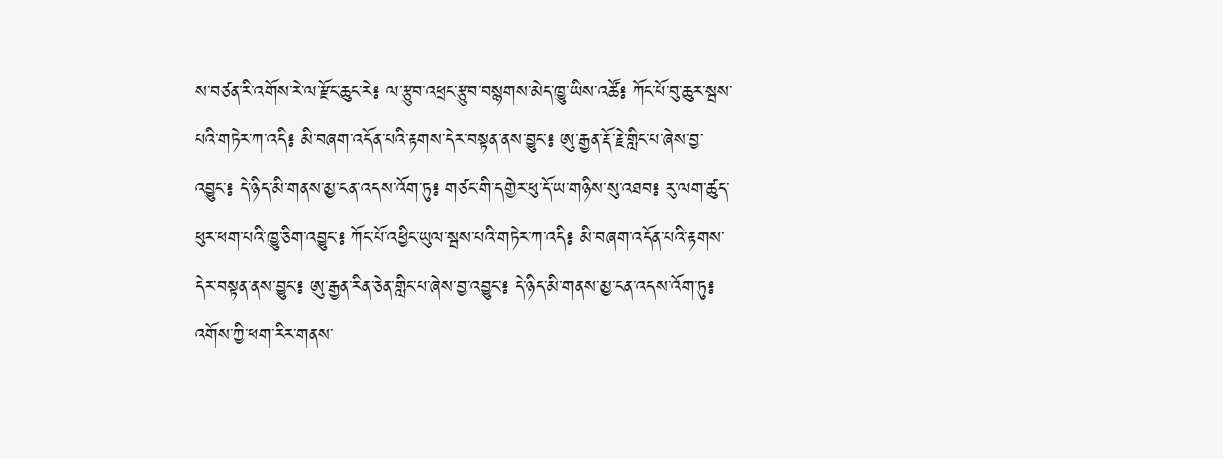ས་བཙན་རི་འགོས་རེ་ལ་རྫོང་ཆུང་རེ༔ ལ་རྩུབ་འཕྲང་རྩུབ་བསྙགས་མེད་ཁྱུ་ཡིས་འཚོ༔ ཀོང་པོ་བུ་ཆུར་སྦས་པའི་གཏེར་ཀ་འདི༔ མི་བཞག་འདོན་པའི་རྟགས་དེར་བསྟན་ནས་བྱུང་༔ ཨུ་རྒྱན་རྡོ་རྗེ་གླིང་པ་ཞེས་བྱ་འབྱུང་༔ དེ་ཉིད་མི་གནས་མྱ་ངན་འདས་འོག་ཏུ༔ གཙང་གི་དགྱེར་ཕུ་དོ་ཡ་གཉིས་སུ་འཐབ༔ རུ་ལག་ཚུད་ཕུར་ཕག་པའི་ཁྱུ་ཅིག་འབྱུང་༔ ཀོང་པོ་འཕྱིང་ཡུལ་སྦས་པའི་གཏེར་ཀ་འདི༔ མི་བཞག་འདོན་པའི་རྟགས་དེར་བསྟན་ནས་བྱུང་༔ ཨུ་རྒྱན་རིན་ཅེན་གླིང་པ་ཞེས་བྱ་འབྱུང་༔ དེ་ཉིད་མི་གནས་མྱ་ངན་འདས་འོག་ཏུ༔ འགོས་ཀྱི་ཕག་རིར་གནས་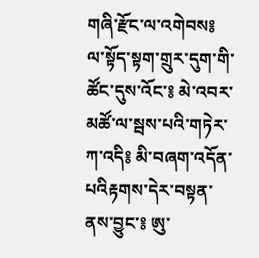གཞི་རྫོང་ལ་འགེབས༔ ལ་སྟོད་སྟག་གྲུར་དུག་གི་ཚོང་དུས་འོང་༔ མེ་འབར་མཚོ་ལ་སྦས་པའི་གཏེར་ཀ་འདི༔ མི་བཞག་འདོན་པའིརྟགས་དེར་བསྟན་ནས་བྱུང་༔ ཨུ་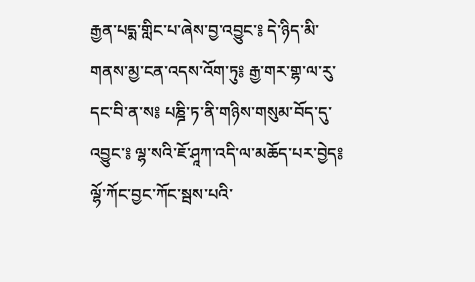རྒྱན་པདྨ་གླིང་པ་ཞེས་བྱ་འབྱུང་༔ དེ་ཉིད་མི་གནས་མྱ་ངན་འདས་འོག་ཏུ༔ རྒྱ་གར་གྷ་ལ་རུ་དང་བི་ན་ས༔ པཎྜི་ཏ་ནི་གཉིས་གསུམ་བོད་དུ་འབྱུང་༔ ལྷ་སའི་ཇོ་ཤཱཀ་འདི་ལ་མཆོད་པར་བྱེད༔ ལྷོ་ཀོང་བྱང་ཀོང་སྦས་པའི་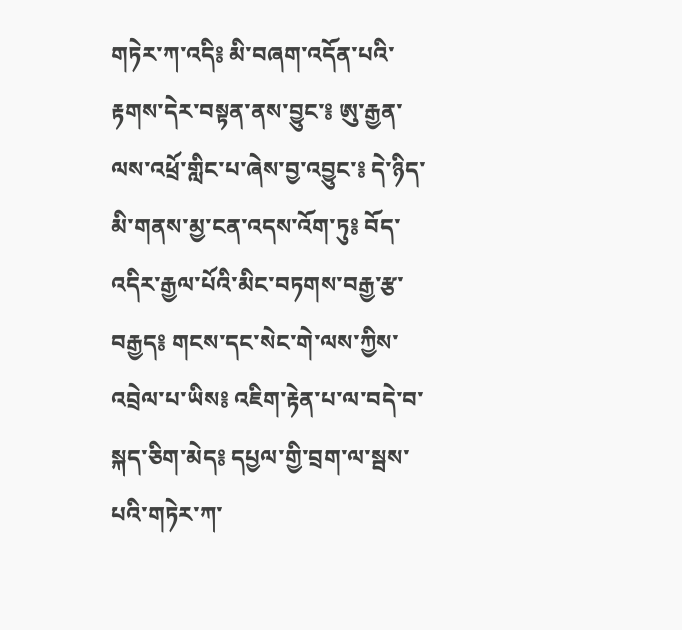གཏེར་ཀ་འདི༔ མི་བཞག་འདོན་པའི་རྟགས་དེར་བསྟན་ནས་བྱུང་༔ ཨུ་རྒྱན་ལས་འཕྲོ་གླིང་པ་ཞེས་བྱ་འབྱུང་༔ དེ་ཉིད་མི་གནས་མྱ་ངན་འདས་འོག་ཏུ༔ བོད་འདིར་རྒྱལ་པོའི་མིང་བཏགས་བརྒྱ་རྩ་བརྒྱད༔ གངས་དང་སེང་གེ་ལས་ཀྱིས་འབྲེལ་པ་ཡིས༔ འཇིག་རྟེན་པ་ལ་བདེ་བ་སྐད་ཅིག་མེད༔ དཔྱལ་གྱི་བྲག་ལ་སྦས་པའི་གཏེར་ཀ་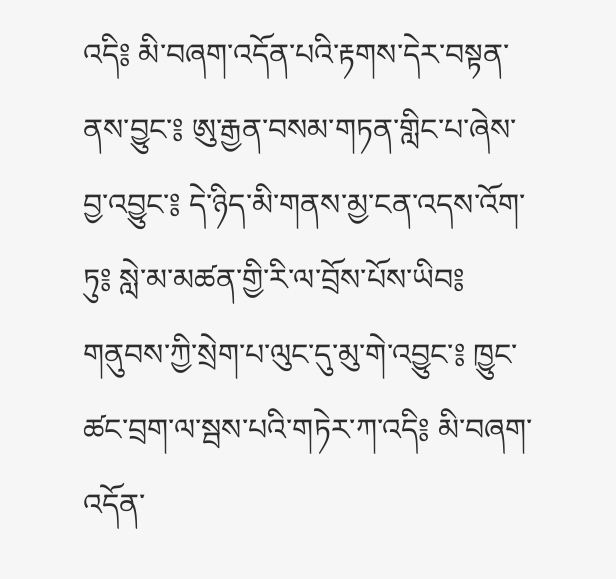འདི༔ མི་བཞག་འདོན་པའི་རྟགས་དེར་བསྟན་ནས་བྱུང་༔ ཨུ་རྒྱན་བསམ་གཏན་གླིང་པ་ཞེས་བྱ་འབྱུང་༔ དེ་ཉིད་མི་གནས་མྱ་ངན་འདས་འོག་ཏུ༔ སླེ་མ་མཚན་གྱི་རི་ལ་བྲོས་པོས་ཡིབ༔ གནུབས་ཀྱི་སྲེག་པ་ལུང་དུ་མུ་གེ་འབྱུང་༔ ཁྱུང་ཚང་བྲག་ལ་སྦས་པའི་གཏེར་ཀ་འདི༔ མི་བཞག་འདོན་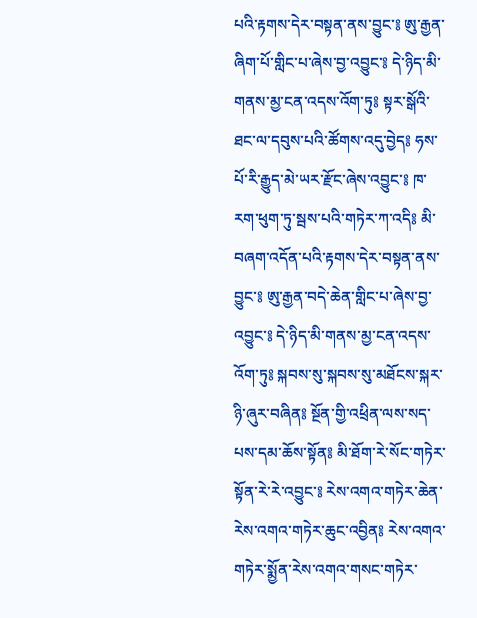པའི་རྟགས་དེར་བསྟན་ནས་བྱུང་༔ ཨུ་རྒྱན་ཞིག་པོ་གླིང་པ་ཞེས་བྱ་འབྱུང་༔ དེ་ཉིད་མི་གནས་མྱ་ངན་འདས་འོག་ཏུ༔ སྟར་སྒོའི་ཐང་ལ་དབུས་པའི་ཚོགས་འདུ་བྱེད༔ ཧས་པོ་རི་རྒྱུད་མེ་ཡར་རྫོང་ཞེས་འབྱུང་༔ ཁ་རག་ཕུག་ཏུ་སྦས་པའི་གཏེར་ཀ་འདི༔ མི་བཞག་འདོན་པའི་རྟགས་དེར་བསྟན་ནས་བྱུང་༔ ཨུ་རྒྱན་བདེ་ཆེན་གླིང་པ་ཞེས་བྱ་འབྱུང་༔ དེ་ཉིད་མི་གནས་མྱ་ངན་འདས་འོག་ཏུ༔ སྐབས་སུ་སྐབས་སུ་མཐོངས་སྐར་ཉི་ཞུར་བཞིན༔ སྔོན་གྱི་འཕྲིན་ལས་སད་པས་དམ་ཆོས་སྟོན༔ མི་ཐོག་རེ་སོང་གཏེར་སྟོན་རེ་རེ་འབྱུང་༔ རེས་འགའ་གཏེར་ཆེན་རེས་འགའ་གཏེར་ཆུང་འབྱིན༔ རེས་འགའ་གཏེར་སྨྱོན་རེས་འགའ་གསང་གཏེར་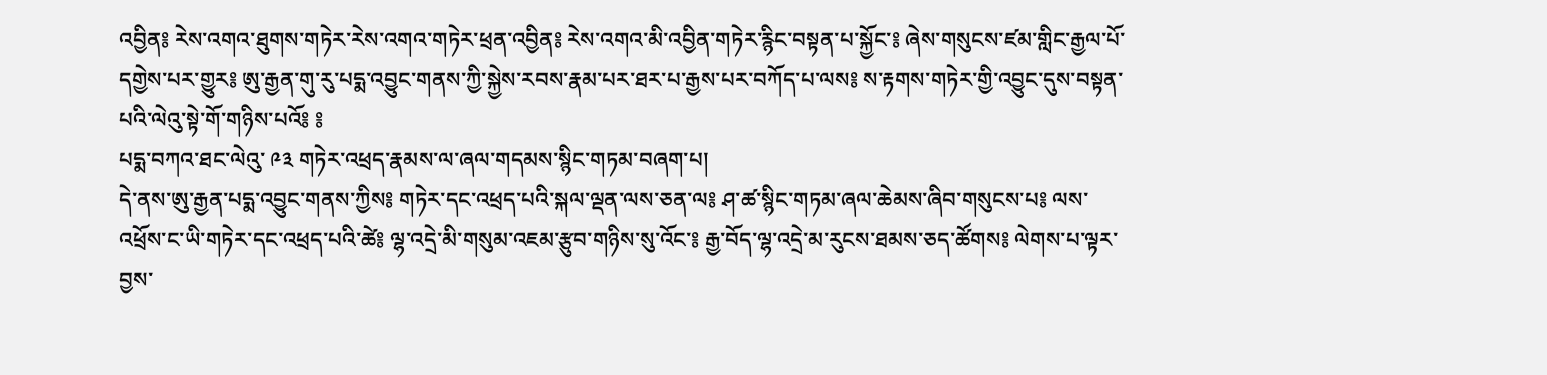འབྱིན༔ རེས་འགའ་ཐུགས་གཏེར་རེས་འགའ་གཏེར་ཕྲན་འབྱིན༔ རེས་འགའ་མི་འབྱིན་གཏེར་རྙིང་བསྟན་པ་སྐྱོང་༔ ཞེས་གསུངས་ཛམ་གླིང་རྒྱལ་པོ་དགྱེས་པར་གྱུར༔ ཨུ་རྒྱན་གུ་རུ་པདྨ་འབྱུང་གནས་ཀྱི་སྐྱེས་རབས་རྣམ་པར་ཐར་པ་རྒྱས་པར་བཀོད་པ་ལས༔ ས་རྟགས་གཏེར་གྱི་འབྱུང་དུས་བསྟན་པའི་ལེའུ་སྟེ་གོ་གཉིས་པའོ༔ ༔
པདྨ་བཀའ་ཐང་ལེའུ་ ༩༣ གཏེར་འཕྲད་རྣམས་ལ་ཞལ་གདམས་སྙིང་གཏམ་བཞག་པ།
དེ་ནས་ཨུ་རྒྱན་པདྨ་འབྱུང་གནས་ཀྱིས༔ གཏེར་དང་འཕྲད་པའི་སྐལ་ལྡན་ལས་ཅན་ལ༔ ཤ་ཚ་སྙིང་གཏམ་ཞལ་ཆེམས་ཞིབ་གསུངས་པ༔ ལས་འཕྲོས་ང་ཡི་གཏེར་དང་འཕྲད་པའི་ཚེ༔ ལྷ་འདྲེ་མི་གསུམ་འཇམ་རྩུབ་གཉིས་སུ་འོང་༔ རྒྱ་བོད་ལྷ་འདྲེ་མ་རུངས་ཐམས་ཅད་ཚོགས༔ ལེགས་པ་ལྟར་བྱས་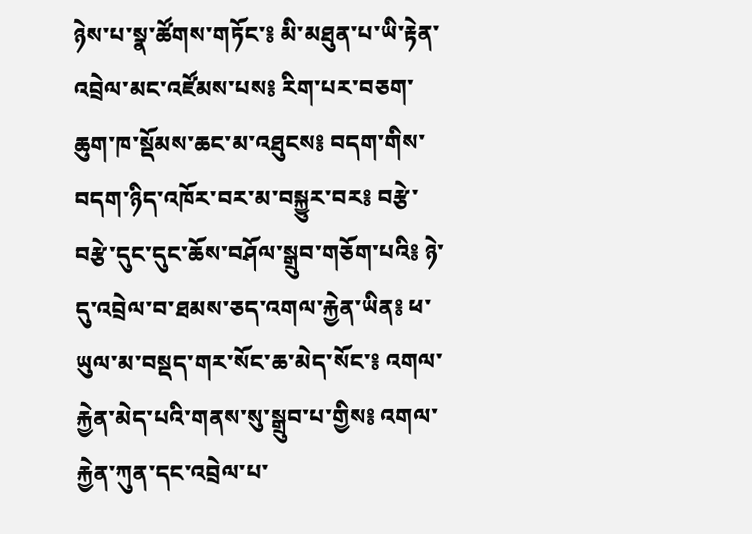ཉེས་པ་སྣ་ཚོགས་གཏོང་༔ མི་མཐུན་པ་ཡི་རྟེན་འབྲེལ་མང་འཛོམས་པས༔ རིག་པར་བཅག་ཆུག་ཁ་སྡོམས་ཆང་མ་འཐུངས༔ བདག་གིས་བདག་ཉིད་འཁོར་བར་མ་བསྐྱུར་བར༔ བརྩེ་བརྩེ་དུང་དུང་ཆོས་བཤོལ་སྒྲུབ་གཅོག་པའི༔ ཉེ་དུ་འབྲེལ་བ་ཐམས་ཅད་འགལ་རྐྱེན་ཡིན༔ ཕ་ཡུལ་མ་བསྡད་གར་སོང་ཆ་མེད་སོང་༔ འགལ་རྐྱེན་མེད་པའི་གནས་སུ་སྒྲུབ་པ་གྱིས༔ འགལ་རྐྱེན་ཀུན་དང་འབྲེལ་པ་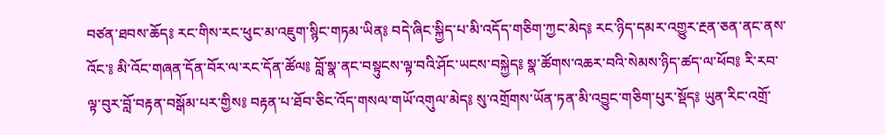བཙན་ཐབས་ཆོད༔ རང་གིས་རང་ཕུང་མ་འཇུག་སྙིང་གཏམ་ཡིན༔ བདེ་ཞིང་སྐྱིད་པ་མི་འདོད་གཅིག་ཀྱང་མེད༔ རང་ཉིད་དམར་འགྱུར་རྔན་ཅན་ནང་ནས་འོང་༔ མི་འོང་གཞན་དོན་བོར་ལ་རང་དོན་ཚོལ༔ བློ་སྣ་ནང་བསྟུངས་ལྟ་བའི་ཤོང་ཡངས་བསྐྱེད༔ སྣ་ཚོགས་འཆར་བའི་སེམས་ཉིད་ཚད་ལ་ཕོབ༔ རི་རབ་ལྟ་བུར་བློ་བརྟན་བསྒོམ་པར་གྱིས༔ བརྟན་པ་ཐོབ་ཅིང་འོད་གསལ་གཡོ་འགུལ་མེད༔ སུ་འགྲོགས་ཡོན་ཏན་མི་འབྱུང་གཅིག་པུར་སྡོད༔ ཡུན་རིང་འགྲོ་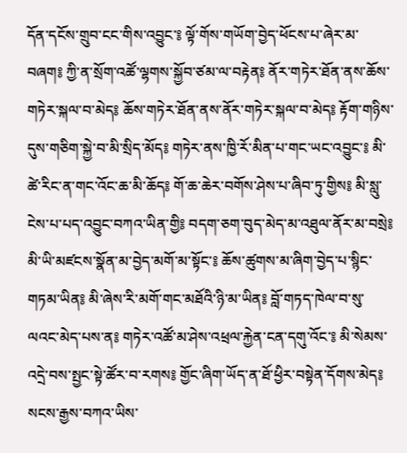དོན་དངོས་གྲུབ་ངང་གིས་འབྱུང་༔ ལྟོ་གོས་གཡོག་བྱེད་ཕོངས་པ་ཞེར་མ་བཞག༔ ཀྱི་ན་སྲོག་འཚོ་ལྷགས་སྐྱོབ་ཙམ་ལ་བརྟེན༔ ནོར་གཏེར་ཐོན་ནས་ཆོས་གཏེར་སྐལ་བ་མེད༔ ཆོས་གཏེར་ཐོན་ནས་ནོར་གཏེར་སྐལ་བ་མེད༔ རྟོག་གཉིས་དུས་གཅིག་སྐྱེ་བ་མི་སྲིད་མོད༔ གཏེར་ནས་ཁྱི་རོ་མིན་པ་གང་ཡང་འབྱུང་༔ མི་ཚེ་རིང་ན་གང་འོང་ཆ་མི་ཆོད༔ གོ་ཆ་ཆེར་བགོས་ཤེས་པ་ཞིབ་ཏུ་གྱིས༔ མི་སླུ་ངེས་པ་པད་འབྱུང་བཀའ་ཡིན་གྱི༔ བདག་ཅག་བུད་མེད་མ་འཐུལ་ནོར་མ་བསྲེ༔ མི་ཡི་མཛངས་སྣོན་མ་བྱེད་མགོ་མ་སྟོང་༔ ཆོས་ཚུགས་མ་ཞིག་བྱེད་པ་སྙིང་གཏམ་ཡིན༔ མི་ཞེས་རི་མགོ་གང་མཐོའི་ཉི་མ་ཡིན༔ བློ་གཏད་ཁེལ་བ་སུ་ལའང་མེད་པས་ན༔ གཏེར་འཚོ་མ་ཤེས་འཕྲལ་རྐྱེན་ངན་དགུ་འོང་༔ མི་སེམས་འདྲེ་བས་སྤྱང་སྟེ་ཚོར་བ་རགས༔ གྱོང་ཞིག་ཡོད་ན་ཐོ་ཕྱིར་བསྟེན་དོགས་མེད༔ སངས་རྒྱས་བཀའ་ཡིས་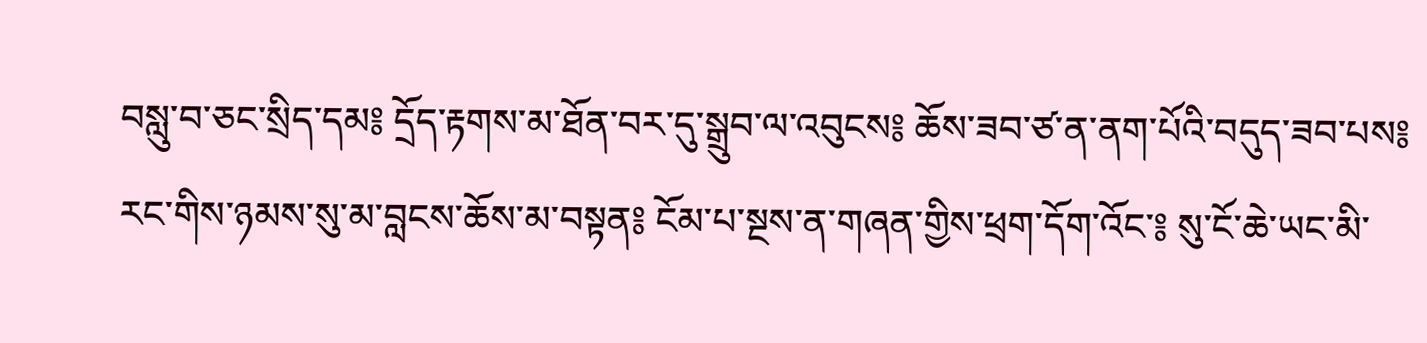བསླུ་བ་ཅང་སྲིད་དམ༔ དྲོད་རྟགས་མ་ཐོན་བར་དུ་སྒྲུབ་ལ་འབུངས༔ ཆོས་ཟབ་ཙ་ན་ནག་པོའི་བདུད་ཟབ་པས༔ རང་གིས་ཉམས་སུ་མ་བླངས་ཆོས་མ་བསྟན༔ ངོམ་པ་སྔས་ན་གཞན་གྱིས་ཕྲག་དོག་འོང་༔ སུ་ངོ་ཆེ་ཡང་མི་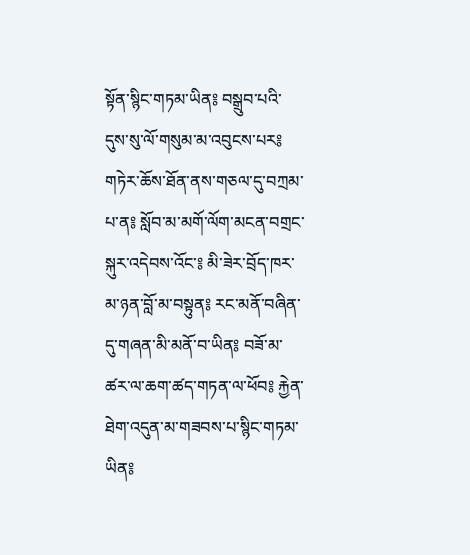སྟོན་སྙིང་གཏམ་ཡིན༔ བསྒྲུབ་པའི་དུས་སུ་ལོ་གསུམ་མ་འབུངས་པར༔ གཏེར་ཆོས་ཐོན་ནས་གཅལ་དུ་བཀྲམ་པ་ན༔ སློབ་མ་མགོ་ལོག་མངན་བགྲང་སྐུར་འདེབས་འོང་༔ མི་ཟེར་བྲོད་ཁར་མ་ཉན་བློ་མ་བསྟུན༔ རང་མནོ་བཞིན་དུ་གཞན་མི་མནོ་བ་ཡིན༔ བཟོ་མ་ཚར་ལ་ཆག་ཚད་གཏན་ལ་ཕོབ༔ རྐྱེན་ཐེག་འདུན་མ་གཟབས་པ་སྙིང་གཏམ་ཡིན༔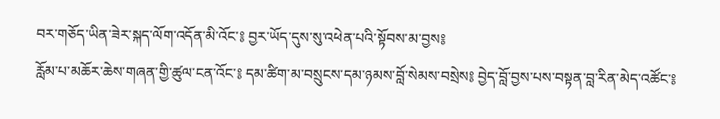བར་གཅོད་ཡིན་ཟེར་སྐད་ལོག་འདོན་མི་འོང་༔ བྱར་ཡོད་དུས་སུ་འཕེན་པའི་སྟོབས་མ་བྱས༔
རློམ་པ་མཆོར་ཆེས་གཞན་གྱི་ཚུལ་ངན་འོང་༔ དམ་ཚིག་མ་བསྲུངས་དམ་ཉམས་བློ་སེམས་བསྲེས༔ བྱེད་བློ་བྱས་པས་བསྟན་བླ་རིན་མེད་འཚོང་༔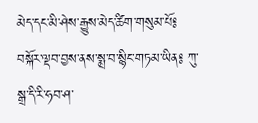མེད་དང་མི་ཤེས་རྒྱུས་མེད་ཚིག་གསུམ་པོ༔ བསྐོར་ལྡབ་བྱས་ནས་སྨྲ་བ་སྙིང་གཏམ་ཡིན༔ ཀུ་སྒྲ་དི་རི་ཧབ་ཤ་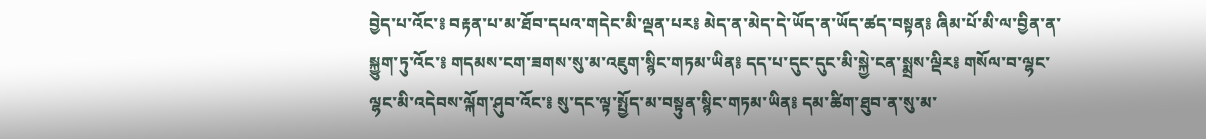བྱེད་པ་འོང་༔ བརྟན་པ་མ་ཐོབ་དཔའ་གདེང་མི་ལྡན་པར༔ མེད་ན་མེད་དེ་ཡོད་ན་ཡོད་ཚད་བསྟན༔ ཞིམ་པོ་མི་ལ་བྱིན་ན་སྐྱུག་ཏུ་འོང་༔ གདམས་ངག་ཟགས་སུ་མ་འཇུག་སྙིང་གཏམ་ཡིན༔ དད་པ་དུང་དུང་མི་སྐྱེ་ངན་སྨྲས་ལྡིར༔ གསོལ་བ་ལྷང་ལྷང་མི་འདེབས་ལྐོག་ཤུབ་འོང་༔ སུ་དང་ལྟ་སྤྱོད་མ་བསྟུན་སྙིང་གཏམ་ཡིན༔ དམ་ཚིག་ཐུབ་ན་སུ་མ་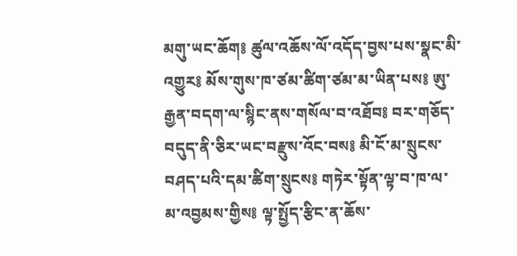མགུ་ཡང་ཆོག༔ ཚུལ་འཆོས་ལོ་འདོད་བྱས་པས་སྣང་མི་འགྱུར༔ མོས་གུས་ཁ་ཙམ་ཚིག་ཙམ་མ་ཡིན་པས༔ ཨུ་རྒྱན་བདག་ལ་སྙིང་ནས་གསོལ་བ་འཐོབ༔ བར་གཅོད་བདུད་ནི་ཅིར་ཡང་བརྫུས་འོང་བས༔ མི་ངོ་མ་སྲུངས་བཤད་པའི་དམ་ཚིག་སྲུངས༔ གཏེར་སྟོན་ལྟ་བ་ཁ་ལ་མ་འབྱམས་གྱིས༔ ལྟ་སྤྱོད་རྩིང་ན་ཆོས་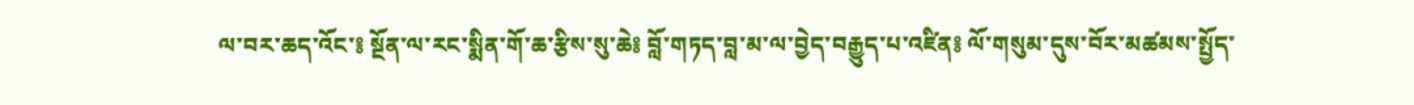ལ་བར་ཆད་འོང་༔ སྔོན་ལ་རང་སྨིན་གོ་ཆ་རྩིས་སུ་ཆེ༔ བློ་གཏད་བླ་མ་ལ་བྱེད་བརྒྱུད་པ་འཛིན༔ ལོ་གསུམ་དུས་བོར་མཚམས་སྤྱོད་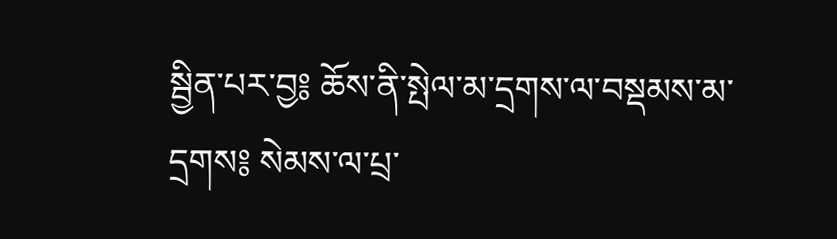སྦྱིན་པར་བྱ༔ ཆོས་ནི་སྤེལ་མ་དྲགས་ལ་བསྡམས་མ་དྲགས༔ སེམས་ལ་པྲ་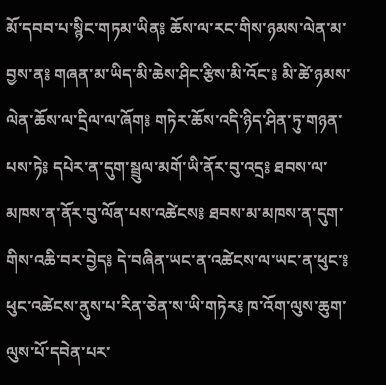མོ་དབབ་པ་སྙིང་གཏམ་ཡིན༔ ཆོས་ལ་རང་གིས་ཉམས་ལེན་མ་བྱས་ན༔ གཞན་མ་ཡིད་མི་ཆེས་ཤིང་རྩིས་མི་འོང་༔ མི་ཚེ་ཉམས་ལེན་ཆོས་ལ་དྲིལ་ལ་ཞོག༔ གཏེར་ཆོས་འདི་ཉིད་ཤིན་ཏུ་གཉན་པས་ཏེ༔ དཔེར་ན་དུག་སྦྲུལ་མགོ་ཡི་ནོར་བུ་འདྲ༔ ཐབས་ལ་མཁས་ན་ནོར་བུ་ལོན་པས་འཚེངས༔ ཐབས་མ་མཁས་ན་དུག་གིས་འཆི་བར་བྱེད༔ དེ་བཞིན་ཡང་ན་འཚེངས་ལ་ཡང་ན་ཕུང་༔ ཕུང་འཚེངས་ནུས་པ་རིན་ཅེན་ས་ཡི་གཏེར༔ ཁ་འོག་ལུས་ཆུག་ལུས་པོ་དབེན་པར་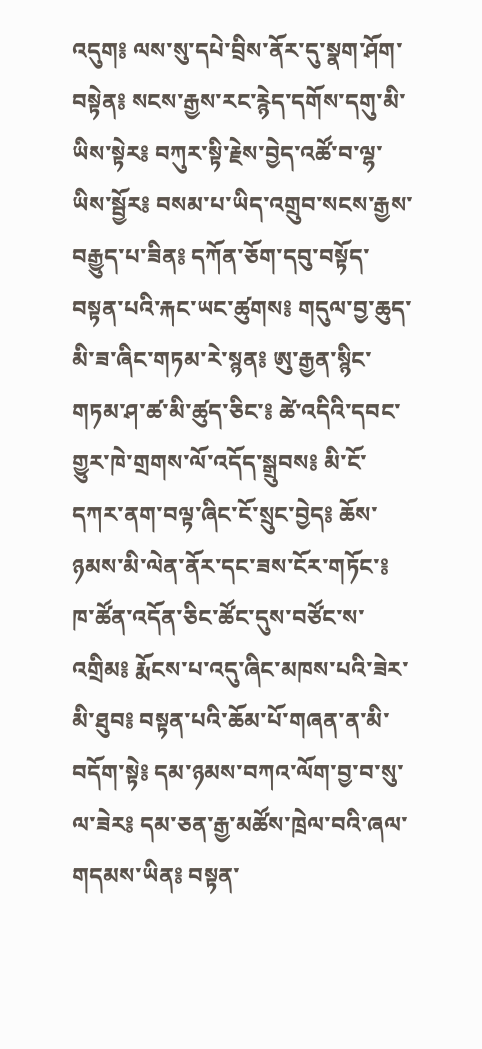འདུག༔ ལས་སུ་དཔེ་བྲིས་ནོར་དུ་སྣག་ཤོག་བསྟེན༔ སངས་རྒྱས་རང་རྙེད་དགོས་དགུ་མི་ཡིས་སྟེར༔ བཀུར་སྟི་རྗེས་བྱེད་འཚོ་བ་ལྷ་ཡིས་སྦྱོར༔ བསམ་པ་ཡིད་འགྲུབ་སངས་རྒྱས་བརྒྱུད་པ་ཟིན༔ དཀོན་ཅོག་དབུ་བསྟོད་བསྟན་པའི་རྐང་ཡང་ཚུགས༔ གདུལ་བྱ་ཆུད་མི་ཟ་ཞིང་གཏམ་རེ་སྙན༔ ཨུ་རྒྱན་སྙིང་གཏམ་ཤ་ཚ་མི་ཚུད་ཅིང་༔ ཚེ་འདིའི་དབང་གྱུར་ཁེ་གྲགས་ལོ་འདོད་སྒྲུབས༔ མི་ངོ་དཀར་ནག་བལྟ་ཞིང་ངོ་སྲུང་བྱེད༔ ཆོས་ཉམས་མི་ལེན་ནོར་དང་ཟས་ངོར་གཏོང་༔ ཁ་ཚོན་འདོན་ཅིང་ཚོང་དུས་བཙོང་ས་འགྲིམ༔ རྨོངས་པ་འདུ་ཞིང་མཁས་པའི་ཟེར་མི་ཐུབ༔ བསྟན་པའི་ཆོམ་པོ་གཞན་ན་མི་བདོག་སྟེ༔ དམ་ཉམས་བཀའ་ལོག་བྱ་བ་སུ་ལ་ཟེར༔ དམ་ཅན་རྒྱ་མཚོས་ཁྲེལ་བའི་ཞལ་གདམས་ཡིན༔ བསྟན་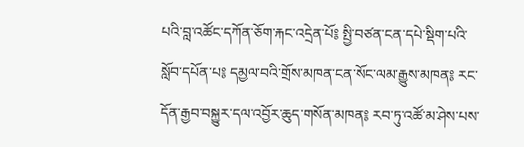པའི་བླ་འཚོང་དཀོན་ཅོག་རྐང་འདྲེན་པོ༔ སྤྱི་བཙན་ངན་དཔེ་སྡིག་པའི་སློབ་དཔོན་པ༔ དམྱལ་བའི་གྲོས་མཁན་ངན་སོང་ལམ་རྒྱུས་མཁན༔ རང་དོན་རྒྱབ་བསྐྱུར་དལ་འབྱོར་ཆུད་གསོན་མཁན༔ རབ་ཏུ་འཚོ་མ་ཤེས་པས་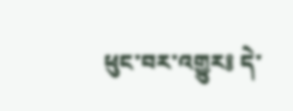ཕུང་བར་འགྱུར༔ དེ་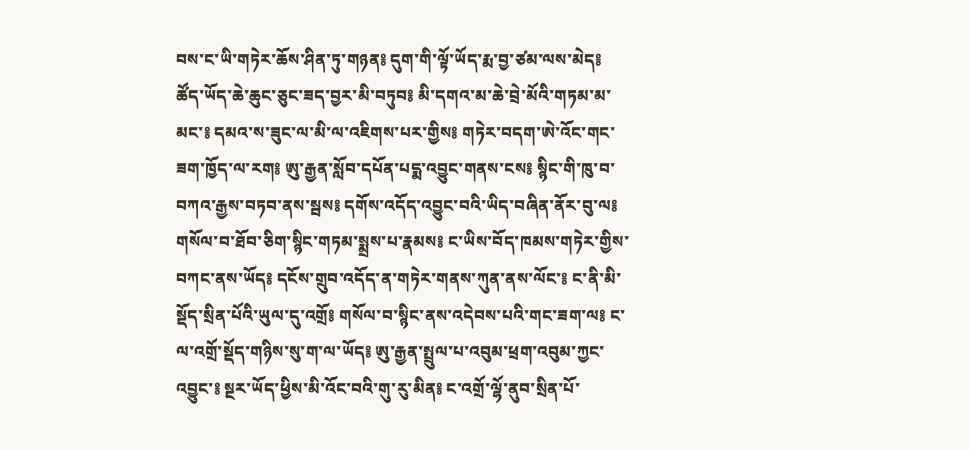བས་ང་ཡི་གཏེར་ཆོས་ཤིན་ཏུ་གཉན༔ དུག་གི་ལྟོ་ཡོད་རྨ་བྱ་ཙམ་ལས་མེད༔ ཚོད་ཡོད་ཆེ་ཆུང་ཅུང་ཟད་བྱར་མི་བཏུབ༔ མི་དགའ་མ་ཆེ་བྲེ་མོའི་གཏམ་མ་མང་༔ དམའ་ས་ཟུང་ལ་མི་ལ་འཇིགས་པར་གྱིས༔ གཏེར་བདག་ཨེ་འོང་གང་ཟག་ཁྱོད་ལ་རག༔ ཨུ་རྒྱན་སློབ་དཔོན་པདྨ་འབྱུང་གནས་ངས༔ སྙིང་གི་ཁུ་བ་བཀའ་རྒྱས་བཏབ་ནས་སྦས༔ དགོས་འདོད་འབྱུང་བའི་ཡིད་བཞིན་ནོར་བུ་ལ༔ གསོལ་བ་ཐོབ་ཅིག་སྙིང་གཏམ་སྨྲས་པ་རྣམས༔ ང་ཡིས་བོད་ཁམས་གཏེར་གྱིས་བཀང་ནས་ཡོད༔ དངོས་གྲུབ་འདོད་ན་གཏེར་གནས་ཀུན་ནས་ལོང་༔ ང་ནི་མི་སྡོད་སྲིན་པོའི་ཡུལ་དུ་འགྲོ༔ གསོལ་བ་སྙིང་ནས་འདེབས་པའི་གང་ཟག་ལ༔ ང་ལ་འགྲོ་སྡོད་གཉིས་སུ་ག་ལ་ཡོད༔ ཨུ་རྒྱན་སྤྲུལ་པ་འབུམ་ཕྲག་འབུམ་ཀྱང་འབྱུང་༔ སྔར་ཡོད་ཕྱིས་མི་འོང་བའི་གུ་རུ་མིན༔ ང་འགྲོ་ལྷོ་ནུབ་སྲིན་པོ་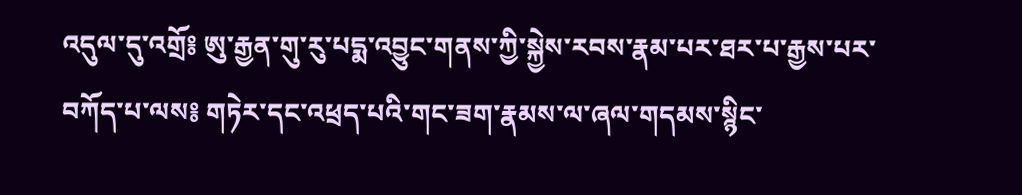འདུལ་དུ་འགྲོ༔ ཨུ་རྒྱན་གུ་རུ་པདྨ་འབྱུང་གནས་ཀྱི་སྐྱེས་རབས་རྣམ་པར་ཐར་པ་རྒྱས་པར་བཀོད་པ་ལས༔ གཏེར་དང་འཕྲད་པའི་གང་ཟག་རྣམས་ལ་ཞལ་གདམས་སྙིང་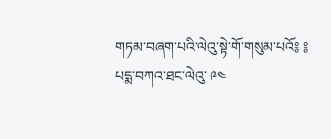གཏམ་བཞག་པའི་ལེའུ་སྟེ་གོ་གསུམ་པའོ༔ ༔
པདྨ་བཀའ་ཐང་ལེའུ་ ༩༤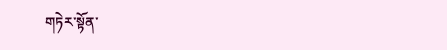གཏེར་སྟོན་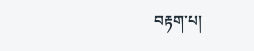བརྟག་པ།